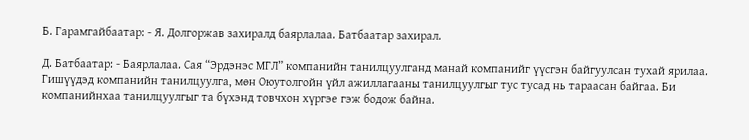Б. Гарамгайбаатар: - Я. Долгоржав захиралд баярлалаа. Батбаатар захирал.

Д. Батбаатар: - Баярлалаа. Сая “Эрдэнэс МГЛ” компанийн танилцуулганд манай компанийг үүсгэн байгуулсан тухай ярилаа. Гишүүдэд компанийн танилцуулга, мөн Оюутолгойн үйл ажиллагааны танилцуулгыг тус тусад нь тараасан байгаа. Би компанийнхаа танилцуулгыг та бүхэнд товчхон хүргэе гэж бодож байна.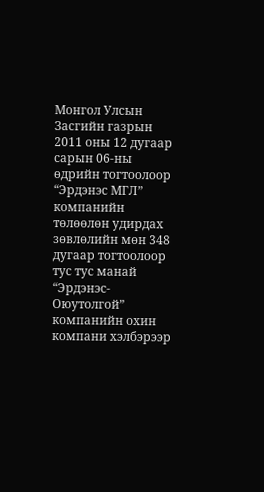Монгол Улсын Засгийн газрын 2011 оны 12 дугаар сарын 06-ны өдрийн тогтоолоор “Эрдэнэс МГЛ” компанийн төлөөлөн удирдах зөвлөлийн мөн 348 дугаар тогтоолоор тус тус манай “Эрдэнэс-Оюутолгой” компанийн охин компани хэлбэрээр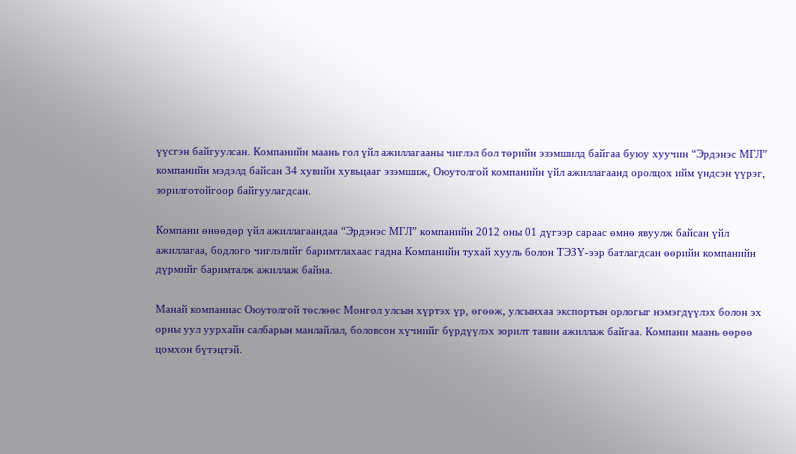үүсгэн байгуулсан. Компанийн маань гол үйл ажиллагааны чиглэл бол төрийн эзэмшилд байгаа буюу хуучин “Эрдэнэс МГЛ” компанийн мэдэлд байсан 34 хувийн хувьцааг эзэмшиж, Оюутолгой компанийн үйл ажиллагаанд оролцох ийм үндсэн үүрэг, зорилготойгоор байгуулагдсан.

Компани өнөөдөр үйл ажиллагаандаа “Эрдэнэс МГЛ” компанийн 2012 оны 01 дүгээр сараас өмнө явуулж байсан үйл ажиллагаа, бодлого чиглэлийг баримтлахаас гадна Компанийн тухай хууль болон ТЭЗҮ-ээр батлагдсан өөрийн компанийн дүрмийг баримталж ажиллаж байна.

Манай компаниас Оюутолгой төслөөс Монгол улсын хүртэх үр, өгөөж, улсынхаа экспортын орлогыг нэмэгдүүлэх болон эх орны уул уурхайн салбарын манлайлал, боловсон хүчнийг бүрдүүлэх зорилт тавин ажиллаж байгаа. Компани маань өөрөө цомхон бүтэцтэй.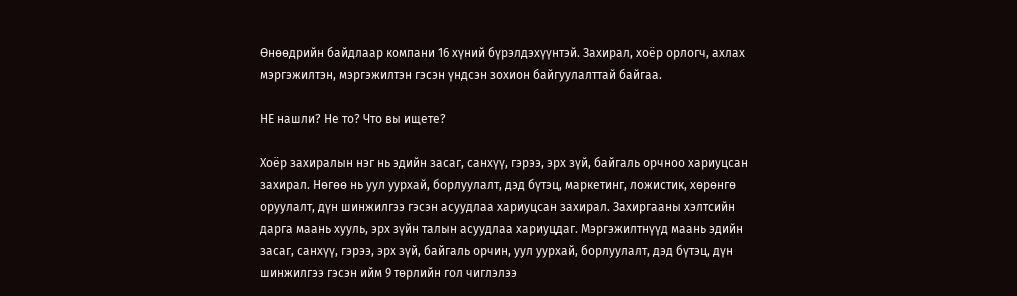Өнөөдрийн байдлаар компани 16 хүний бүрэлдэхүүнтэй. Захирал, хоёр орлогч, ахлах мэргэжилтэн, мэргэжилтэн гэсэн үндсэн зохион байгуулалттай байгаа.

НЕ нашли? Не то? Что вы ищете?

Хоёр захиралын нэг нь эдийн засаг, санхүү, гэрээ, эрх зүй, байгаль орчноо хариуцсан захирал. Нөгөө нь уул уурхай, борлуулалт, дэд бүтэц, маркетинг, ложистик, хөрөнгө оруулалт, дүн шинжилгээ гэсэн асуудлаа хариуцсан захирал. Захиргааны хэлтсийн дарга маань хууль, эрх зүйн талын асуудлаа хариуцдаг. Мэргэжилтнүүд маань эдийн засаг, санхүү, гэрээ, эрх зүй, байгаль орчин, уул уурхай, борлуулалт, дэд бүтэц, дүн шинжилгээ гэсэн ийм 9 төрлийн гол чиглэлээ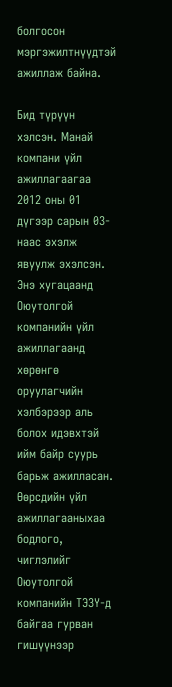болгосон мэргэжилтнүүдтэй ажиллаж байна.

Бид түрүүн хэлсэн. Манай компани үйл ажиллагаагаа 2012 оны 01 дүгээр сарын 03-наас эхэлж явуулж эхэлсэн. Энэ хугацаанд Оюутолгой компанийн үйл ажиллагаанд хөрөнгө оруулагчийн хэлбэрээр аль болох идэвхтэй ийм байр суурь барьж ажилласан. Өөрсдийн үйл ажиллагааныхаа бодлого, чиглэлийг Оюутолгой компанийн ТЭЗҮ-д байгаа гурван гишүүнээр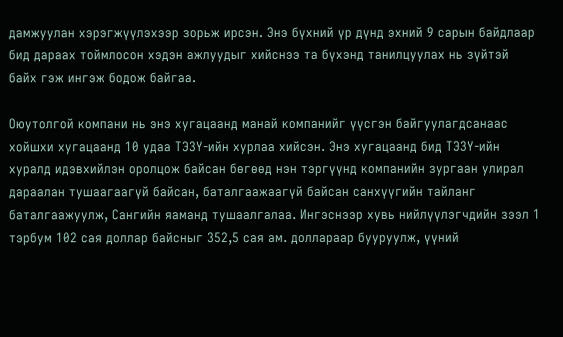дамжуулан хэрэгжүүлэхээр зорьж ирсэн. Энэ бүхний үр дүнд эхний 9 сарын байдлаар бид дараах тоймлосон хэдэн ажлуудыг хийснээ та бүхэнд танилцуулах нь зүйтэй байх гэж ингэж бодож байгаа.

Оюутолгой компани нь энэ хугацаанд манай компанийг үүсгэн байгуулагдсанаас хойшхи хугацаанд 10 удаа ТЭЗҮ-ийн хурлаа хийсэн. Энэ хугацаанд бид ТЭЗҮ-ийн хуралд идэвхийлэн оролцож байсан бөгөөд нэн тэргүүнд компанийн зургаан улирал дараалан тушаагаагүй байсан, баталгаажаагүй байсан санхүүгийн тайланг баталгаажуулж, Сангийн яаманд тушаалгалаа. Ингэснээр хувь нийлүүлэгчдийн зээл 1 тэрбум 102 сая доллар байсныг 352,5 сая ам. доллараар бууруулж, үүний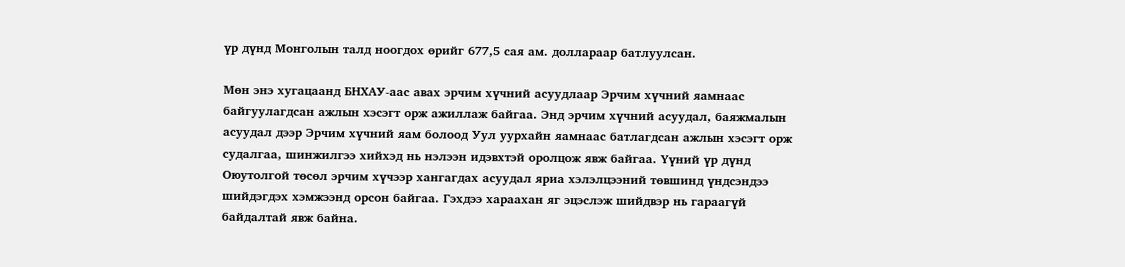үр дүнд Монголын талд ноогдох өрийг 677,5 сая ам. доллараар батлуулсан.

Мөн энэ хугацаанд БНХАУ-аас авах эрчим хүчний асуудлаар Эрчим хүчний яамнаас байгуулагдсан ажлын хэсэгт орж ажиллаж байгаа. Энд эрчим хүчний асуудал, баяжмалын асуудал дээр Эрчим хүчний яам болоод Уул уурхайн яамнаас батлагдсан ажлын хэсэгт орж судалгаа, шинжилгээ хийхэд нь нэлээн идэвхтэй оролцож явж байгаа. Үүний үр дүнд Оюутолгой төсөл эрчим хүчээр хангагдах асуудал яриа хэлэлцээний төвшинд үндсэндээ шийдэгдэх хэмжээнд орсон байгаа. Гэхдээ хараахан яг эцэслэж шийдвэр нь гараагүй байдалтай явж байна.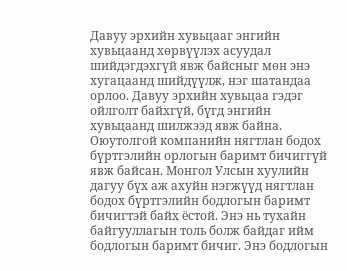Давуу эрхийн хувьцааг энгийн хувьцаанд хөрвүүлэх асуудал шийдэгдэхгүй явж байсныг мөн энэ хугацаанд шийдүүлж, нэг шатандаа орлоо. Давуу эрхийн хувьцаа гэдэг ойлголт байхгүй, бүгд энгийн хувьцаанд шилжээд явж байна. Оюутолгой компанийн нягтлан бодох бүртгэлийн орлогын баримт бичиггүй явж байсан. Монгол Улсын хуулийн дагуу бүх аж ахуйн нэгжүүд нягтлан бодох бүртгэлийн бодлогын баримт бичигтэй байх ёстой. Энэ нь тухайн байгууллагын толь болж байдаг ийм бодлогын баримт бичиг. Энэ бодлогын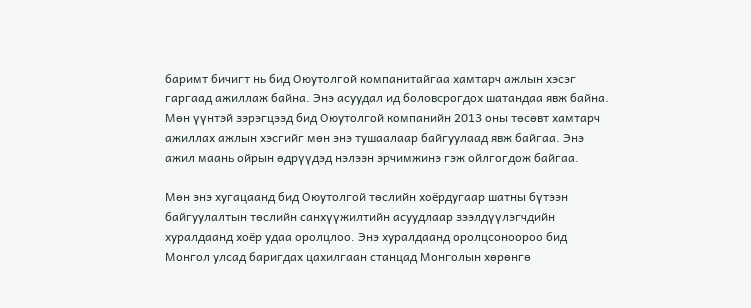баримт бичигт нь бид Оюутолгой компанитайгаа хамтарч ажлын хэсэг гаргаад ажиллаж байна. Энэ асуудал ид боловсрогдох шатандаа явж байна. Мөн үүнтэй зэрэгцээд бид Оюутолгой компанийн 2013 оны төсөвт хамтарч ажиллах ажлын хэсгийг мөн энэ тушаалаар байгуулаад явж байгаа. Энэ ажил маань ойрын өдрүүдэд нэлээн эрчимжинэ гэж ойлгогдож байгаа.

Мөн энэ хугацаанд бид Оюутолгой төслийн хоёрдугаар шатны бүтээн байгуулалтын төслийн санхүүжилтийн асуудлаар зээлдүүлэгчдийн хуралдаанд хоёр удаа оролцлоо. Энэ хуралдаанд оролцсоноороо бид Монгол улсад баригдах цахилгаан станцад Монголын хөрөнгө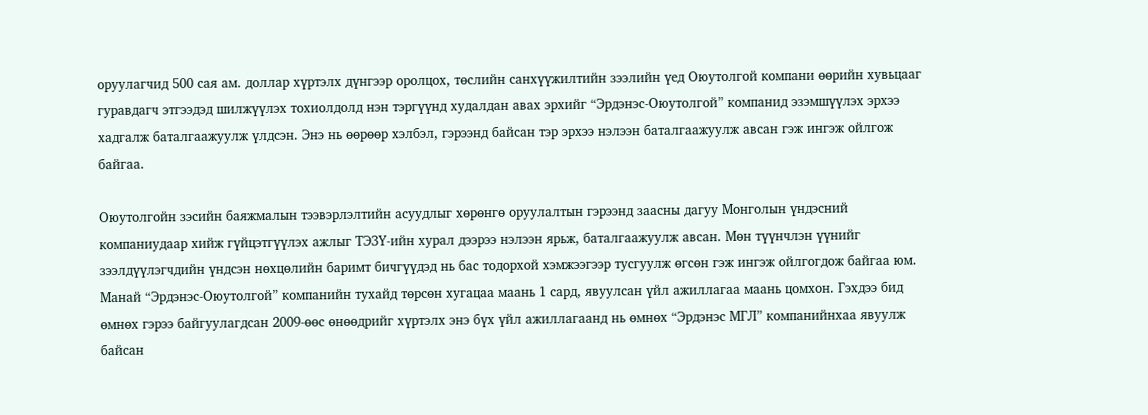оруулагчид 500 сая ам. доллар хүртэлх дүнгээр оролцох, төслийн санхүүжилтийн зээлийн үед Оюутолгой компани өөрийн хувьцааг гуравдагч этгээдэд шилжүүлэх тохиолдолд нэн тэргүүнд худалдан авах эрхийг “Эрдэнэс-Оюутолгой” компанид эзэмшүүлэх эрхээ хадгалж баталгаажуулж үлдсэн. Энэ нь өөрөөр хэлбэл, гэрээнд байсан тэр эрхээ нэлээн баталгаажуулж авсан гэж ингэж ойлгож байгаа.

Оюутолгойн зэсийн баяжмалын тээвэрлэлтийн асуудлыг хөрөнгө оруулалтын гэрээнд заасны дагуу Монголын үндэсний компаниудаар хийж гүйцэтгүүлэх ажлыг ТЭЗҮ-ийн хурал дээрээ нэлээн ярьж, баталгаажуулж авсан. Мөн түүнчлэн үүнийг зээлдүүлэгчдийн үндсэн нөхцөлийн баримт бичгүүдэд нь бас тодорхой хэмжээгээр тусгуулж өгсөн гэж ингэж ойлгогдож байгаа юм. Манай “Эрдэнэс-Оюутолгой” компанийн тухайд төрсөн хугацаа маань 1 сард, явуулсан үйл ажиллагаа маань цомхон. Гэхдээ бид өмнөх гэрээ байгуулагдсан 2009-өөс өнөөдрийг хүртэлх энэ бүх үйл ажиллагаанд нь өмнөх “Эрдэнэс МГЛ” компанийнхаа явуулж байсан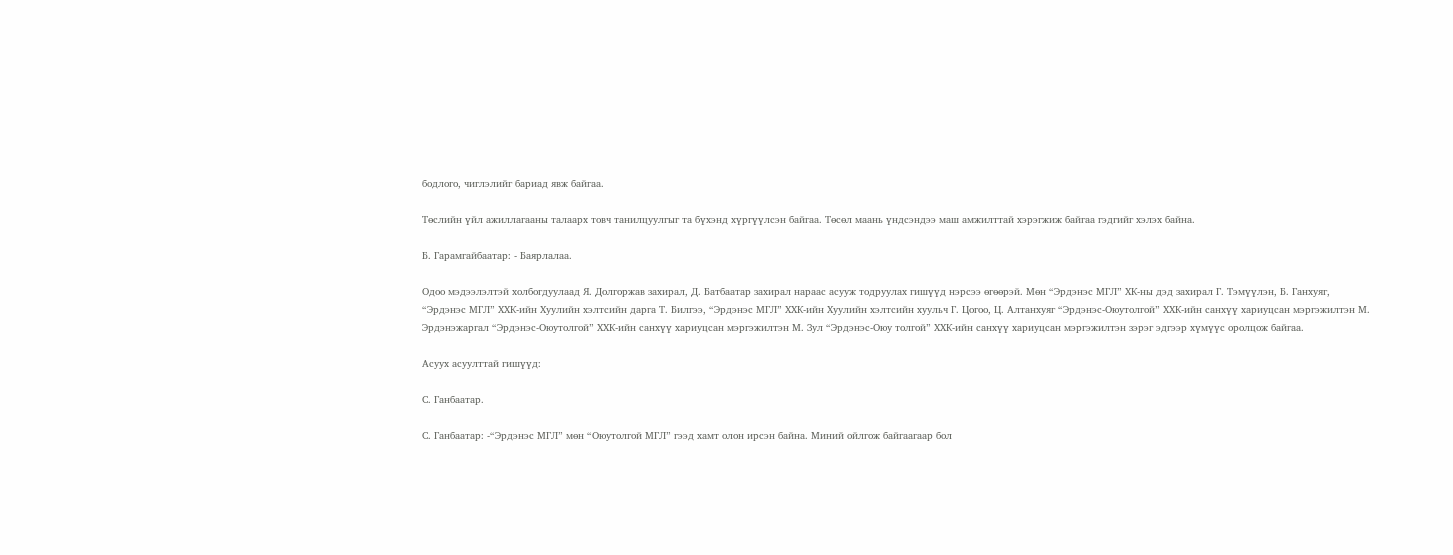бодлого, чиглэлийг бариад явж байгаа.

Төслийн үйл ажиллагааны талаарх товч танилцуулгыг та бүхэнд хүргүүлсэн байгаа. Төсөл маань үндсэндээ маш амжилттай хэрэгжиж байгаа гэдгийг хэлэх байна.

Б. Гарамгайбаатар: - Баярлалаа.

Одоо мэдээлэлтэй холбогдуулаад Я. Долгоржав захирал, Д. Батбаатар захирал нараас асууж тодруулах гишүүд нэрсээ өгөөрэй. Мөн “Эрдэнэс МГЛ” ХК-ны дэд захирал Г. Тэмүүлэн, Б. Ганхуяг, “Эрдэнэс МГЛ” ХХК-ийн Хуулийн хэлтсийн дарга Т. Билгээ, “Эрдэнэс МГЛ” ХХК-ийн Хуулийн хэлтсийн хуульч Г. Цогоо, Ц. Алтанхуяг “Эрдэнэс-Оюутолгой” ХХК-ийн санхүү хариуцсан мэргэжилтэн М. Эрдэнэжаргал “Эрдэнэс-Оюутолгой” ХХК-ийн санхүү хариуцсан мэргэжилтэн М. Зул “Эрдэнэс-Оюу толгой” ХХК-ийн санхүү хариуцсан мэргэжилтэн зэрэг эдгээр хүмүүс оролцож байгаа.

Асуух асуулттай гишүүд:

С. Ганбаатар.

С. Ганбаатар: -“Эрдэнэс МГЛ” мөн “Оюутолгой МГЛ” гээд хамт олон ирсэн байна. Миний ойлгож байгаагаар бол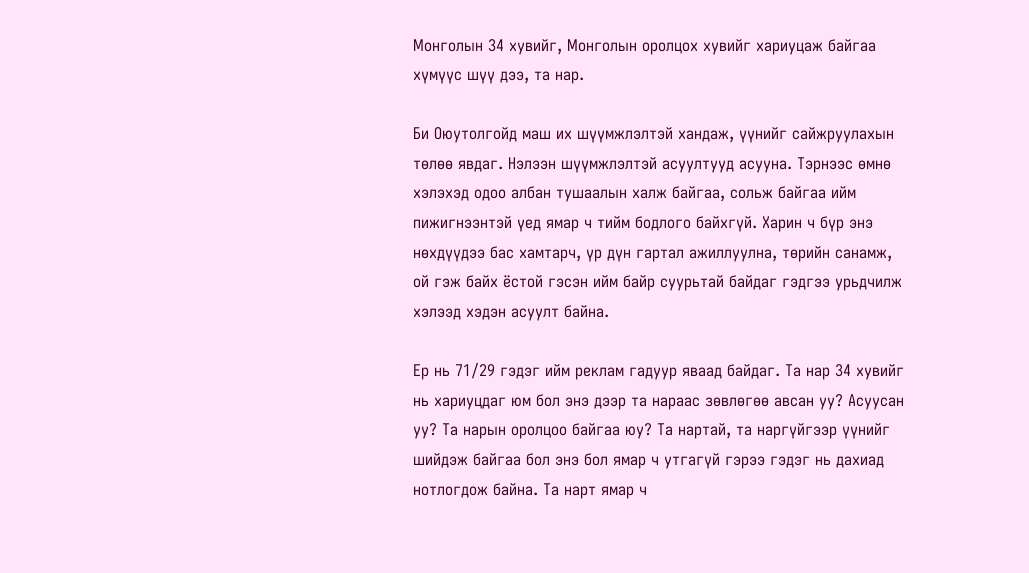Монголын 34 хувийг, Монголын оролцох хувийг хариуцаж байгаа хүмүүс шүү дээ, та нар.

Би Оюутолгойд маш их шүүмжлэлтэй хандаж, үүнийг сайжруулахын төлөө явдаг. Нэлээн шүүмжлэлтэй асуултууд асууна. Тэрнээс өмнө хэлэхэд одоо албан тушаалын халж байгаа, сольж байгаа ийм пижигнээнтэй үед ямар ч тийм бодлого байхгүй. Харин ч бүр энэ нөхдүүдээ бас хамтарч, үр дүн гартал ажиллуулна, төрийн санамж, ой гэж байх ёстой гэсэн ийм байр суурьтай байдаг гэдгээ урьдчилж хэлээд хэдэн асуулт байна.

Ер нь 71/29 гэдэг ийм реклам гадуур яваад байдаг. Та нар 34 хувийг нь хариуцдаг юм бол энэ дээр та нараас зөвлөгөө авсан уу? Асуусан уу? Та нарын оролцоо байгаа юу? Та нартай, та наргүйгээр үүнийг шийдэж байгаа бол энэ бол ямар ч утгагүй гэрээ гэдэг нь дахиад нотлогдож байна. Та нарт ямар ч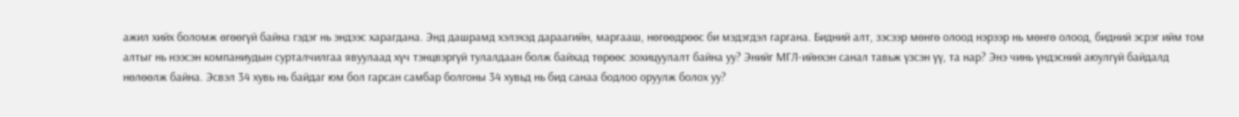ажил хийх боломж өгөөгүй байна гэдэг нь эндээс харагдана. Энд дашрамд хэлэхэд дараагийн, маргааш, нөгөөдрөөс би мэдэгдэл гаргана. Бидний алт, зэсээр мөнгө олоод нэрээр нь мөнгө олоод, бидний эсрэг ийм том алтыг нь нээсэн компаниудын сурталчилгаа явуулаад хүч тэнцвэргүй тулалдаан болж байхад төрөөс зохицуулалт байна уу? Энийг МГЛ-ийнхэн санал тавьж үзсэн үү, та нар? Энэ чинь үндэсний аюулгүй байдалд нөлөөлж байна. Эсвэл 34 хувь нь байдаг юм бол гарсан самбар болгоны 34 хувьд нь бид санаа бодлоо оруулж болох уу?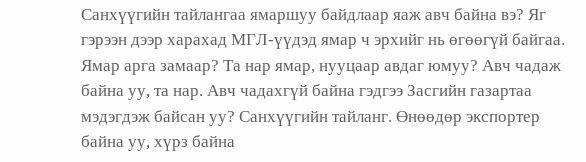Санхүүгийн тайлангаа ямаршуу байдлаар яаж авч байна вэ? Яг гэрээн дээр харахад МГЛ-үүдэд ямар ч эрхийг нь өгөөгүй байгаа. Ямар арга замаар? Та нар ямар, нууцаар авдаг юмуу? Авч чадаж байна уу, та нар. Авч чадахгүй байна гэдгээ Засгийн газартаа мэдэгдэж байсан уу? Санхүүгийн тайланг. Өнөөдөр экспортер байна уу, хүрз байна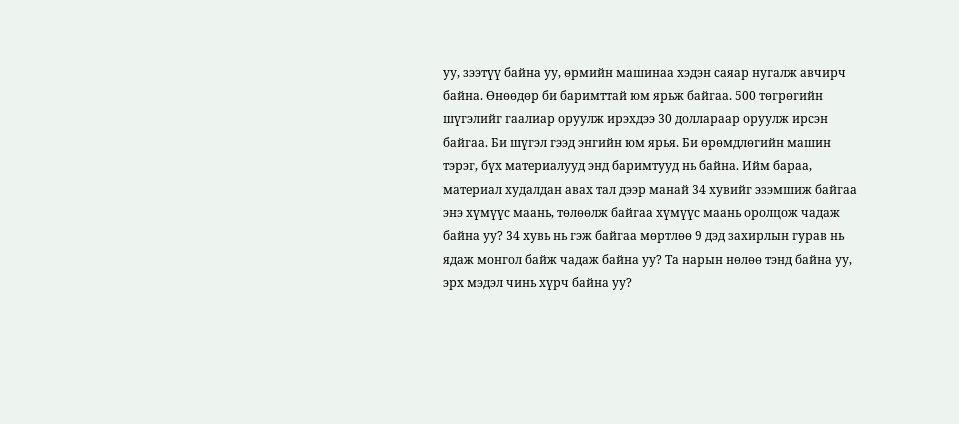уу, зээтүү байна уу, өрмийн машинаа хэдэн саяар нугалж авчирч байна. Өнөөдөр би баримттай юм ярьж байгаа. 500 төгрөгийн шүгэлийг гаалиар оруулж ирэхдээ 30 доллараар оруулж ирсэн байгаа. Би шүгэл гээд энгийн юм ярья. Би өрөмдлөгийн машин тэрэг, бүх материалууд энд баримтууд нь байна. Ийм бараа, материал худалдан авах тал дээр манай 34 хувийг эзэмшиж байгаа энэ хүмүүс маань, төлөөлж байгаа хүмүүс маань оролцож чадаж байна уу? 34 хувь нь гэж байгаа мөртлөө 9 дэд захирлын гурав нь ядаж монгол байж чадаж байна уу? Та нарын нөлөө тэнд байна уу, эрх мэдэл чинь хүрч байна уу?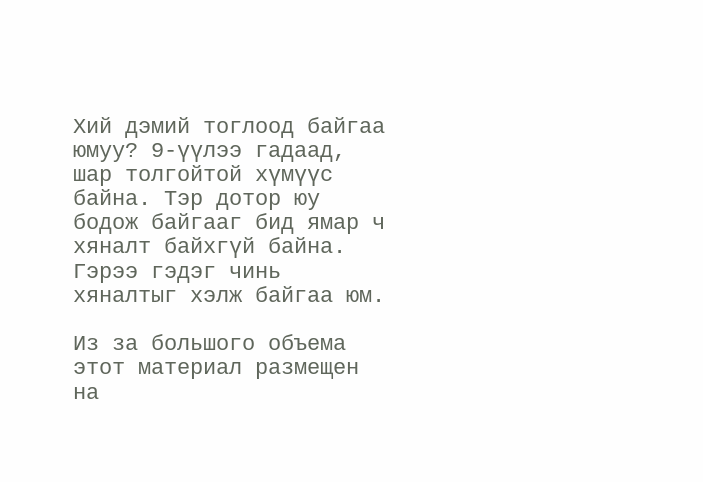Хий дэмий тоглоод байгаа юмуу? 9-үүлээ гадаад, шар толгойтой хүмүүс байна. Тэр дотор юу бодож байгааг бид ямар ч хяналт байхгүй байна. Гэрээ гэдэг чинь хяналтыг хэлж байгаа юм.

Из за большого объема этот материал размещен на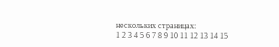нескольких страницах:
1 2 3 4 5 6 7 8 9 10 11 12 13 14 15